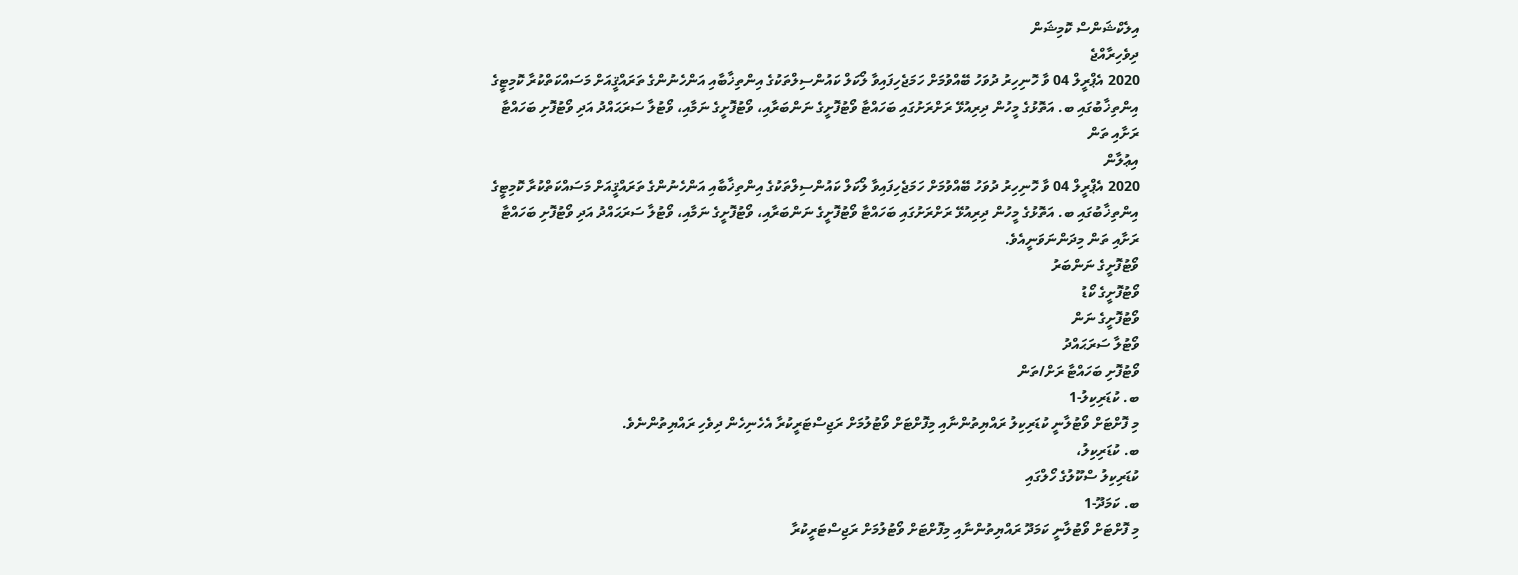އިލެކްޝަންސް ކޮމިޝަން
ދިވެހިރާއްޖެ
2020 އެޕްރީލް 04 ވާ ހޮނިހިރު ދުވަހު ބޭއްވުމަށް ހަމަޖެހިފައިވާ ލޯކަލް ކައުންސިލްތަކުގެ އިންތިޚާބާއި އަންހެނުންގެ ތަރައްޤީއަށް މަސައްކަތްކުރާ ކޮމިޓީގެ އިންތިޚާބުގައި ބ. އަތޮޅުގެ މީހުން ދިރިއުޅޭ ރަށްރަށުގައި ބަހައްޓާ ވޯޓުފޮށީގެ ނަންބަރާއި، ވޯޓުފޮށީގެ ނަމާއި، ވޯޓުލާ ސަރަޙައްދު އަދި ވޯޓުފޮށި ބަހައްޓާ ރަށާއި ތަން
އިޢުލާން
2020 އެޕްރީލް 04 ވާ ހޮނިހިރު ދުވަހު ބޭއްވުމަށް ހަމަޖެހިފައިވާ ލޯކަލް ކައުންސިލްތަކުގެ އިންތިޚާބާއި އަންހެނުންގެ ތަރައްޤީއަށް މަސައްކަތްކުރާ ކޮމިޓީގެ އިންތިޚާބުގައި ބ. އަތޮޅުގެ މީހުން ދިރިއުޅޭ ރަށްރަށުގައި ބަހައްޓާ ވޯޓުފޮށީގެ ނަންބަރާއި، ވޯޓުފޮށީގެ ނަމާއި، ވޯޓުލާ ސަރަޙައްދު އަދި ވޯޓުފޮށި ބަހައްޓާ ރަށާއި ތަން މިދަންނަވަނީއެވެ.
ވޯޓުފޮށީގެ ނަންބަރު
ވޯޓުފޮށީގެ ކޯޑު
ވޯޓުފޮށީގެ ނަން
ވޯޓުލާ ސަރަޙައްދު
ވޯޓުފޮށި ބަހައްޓާ ރަށް/ތަން
ބ. ކުޑަރިކިލު-1
މި ފޮށްޓަށް ވޯޓުލާނީ ކުޑަރިކިލު ރައްޔިތުންނާއި މިފޮށްޓަށް ވޯޓުލުމަށް ރަޖިސްޓަރީކުރާ އެހެނިހެން ދިވެހި ރައްޔިތުންނެވެ.
ބ. ކުޑަރިކިލު،
ކުޑަރިކިލު ސްކޫލުގެ ހޯލްގައި
ބ. ކަމަދޫ-1
މި ފޮށްޓަށް ވޯޓުލާނީ ކަމަދޫ ރައްޔިތުންނާއި މިފޮށްޓަށް ވޯޓުލުމަށް ރަޖިސްޓަރީކުރާ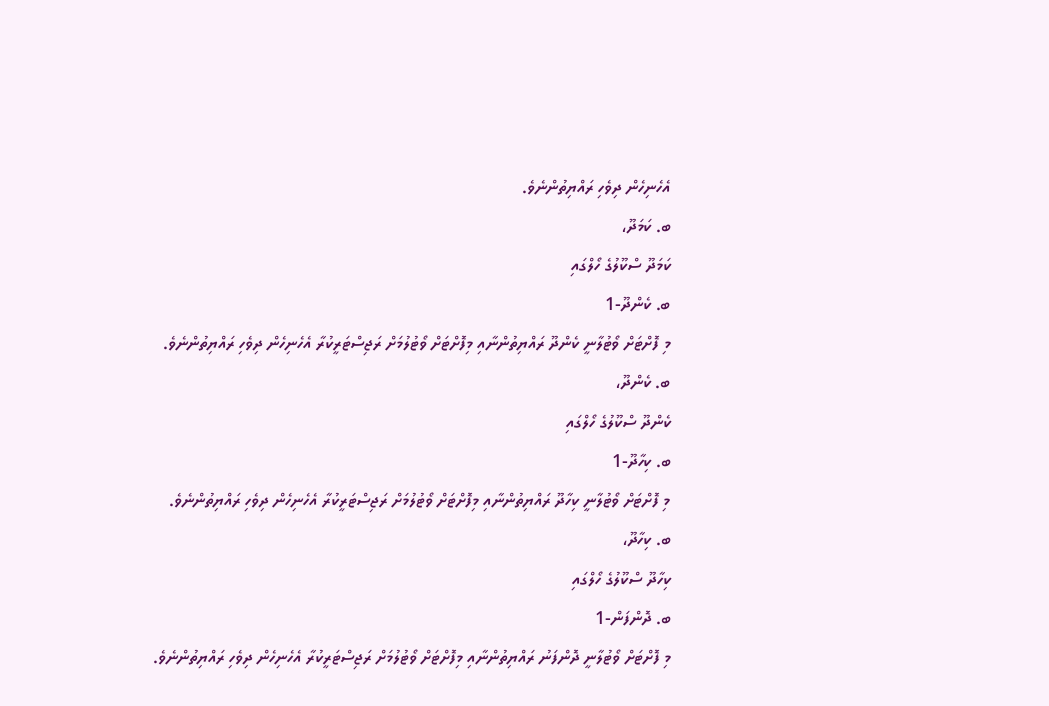އެހެނިހެން ދިވެހި ރައްޔިތުންނެވެ.
ބ. ކަމަދޫ،
ކަމަދޫ ސްކޫލުގެ ހޯލްގައި
ބ. ކެންދޫ-1
މި ފޮށްޓަށް ވޯޓުލާނީ ކެންދޫ ރައްޔިތުންނާއި މިފޮށްޓަށް ވޯޓުލުމަށް ރަޖިސްޓަރީކުރާ އެހެނިހެން ދިވެހި ރައްޔިތުންނެވެ.
ބ. ކެންދޫ،
ކެންދޫ ސްކޫލުގެ ހޯލްގައި
ބ. ކިހާދޫ-1
މި ފޮށްޓަށް ވޯޓުލާނީ ކިހާދޫ ރައްޔިތުންނާއި މިފޮށްޓަށް ވޯޓުލުމަށް ރަޖިސްޓަރީކުރާ އެހެނިހެން ދިވެހި ރައްޔިތުންނެވެ.
ބ. ކިހާދޫ،
ކިހާދޫ ސްކޫލުގެ ހޯލްގައި
ބ. ދޮންފަން-1
މި ފޮށްޓަށް ވޯޓުލާނީ ދޮންފަނު ރައްޔިތުންނާއި މިފޮށްޓަށް ވޯޓުލުމަށް ރަޖިސްޓަރީކުރާ އެހެނިހެން ދިވެހި ރައްޔިތުންނެވެ.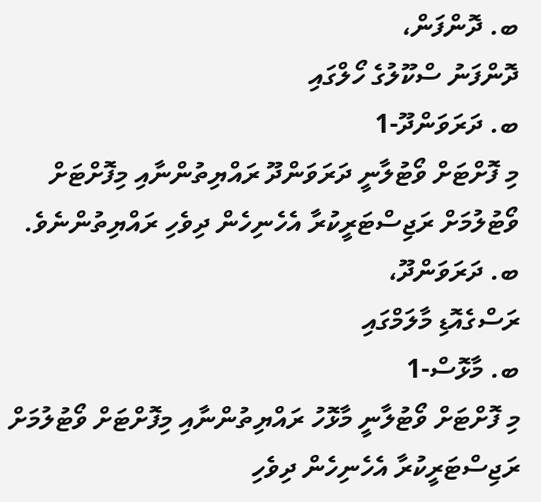ބ. ދޮންފަން،
ދޮންފަނު ސްކޫލުގެ ހޯލްގައި
ބ. ދަރަވަންދޫ-1
މި ފޮށްޓަށް ވޯޓުލާނީ ދަރަވަންދޫ ރައްޔިތުންނާއި މިފޮށްޓަށް ވޯޓުލުމަށް ރަޖިސްޓަރީކުރާ އެހެނިހެން ދިވެހި ރައްޔިތުންނެވެ.
ބ. ދަރަވަންދޫ،
ރަސްގެއޮޑި މާލަމްގައި
ބ. މާޅޮސް-1
މި ފޮށްޓަށް ވޯޓުލާނީ މާޅޮހު ރައްޔިތުންނާއި މިފޮށްޓަށް ވޯޓުލުމަށް ރަޖިސްޓަރީކުރާ އެހެނިހެން ދިވެހި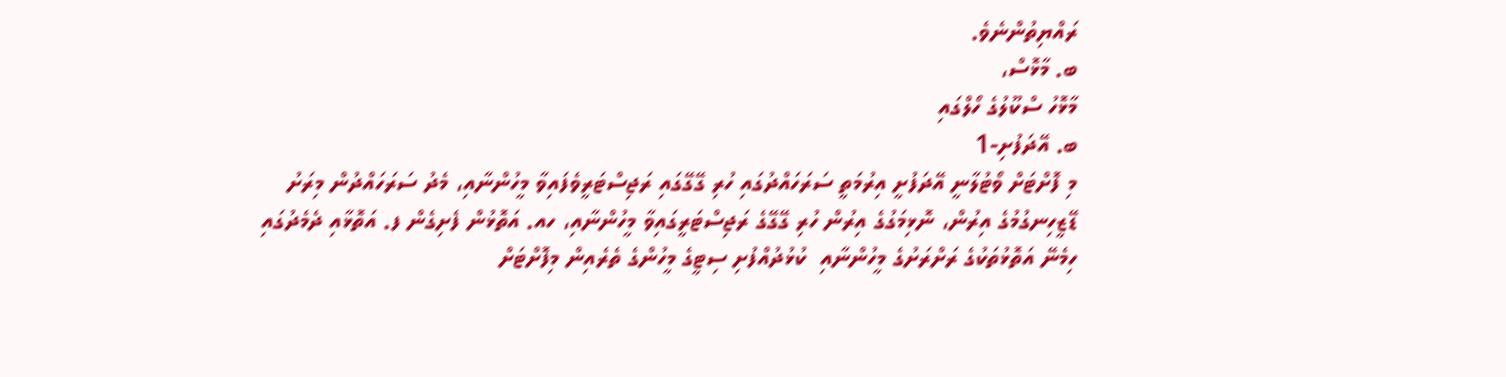ރައްޔިތުންނެވެ.
ބ. މާޅޮސް،
މާޅޮހު ސްކޫލުގެ ހޯލްގައި
ބ. އޭދަފުށި-1
މި ފޮށްޓަށް ވޯޓުލާނީ އޭދަފުށީ އިރުމަތީ ސަރަހައްދުގައި ހުރި ގޭގޭގައި ރަޖިސްޓަރީވެފައިވާ މީހުންނާއި، މެދު ސަރަހައްދުން މިރަށު ޑޭޒީހިނގުމުގެ އިރުން، ނޮޅިމަގުގެ އިރުން ހުރި ގޭގޭގެ ރަޖިސްޓަރީގައިވާ މީހުންނާއި، ހއ. އަތޮޅުން ފެށިގެން ފ. އަތޮޅާއި ދެމެދުގައި ހިމެނޭ އަތޮޅުތަކުގެ ރަށްރަށުގެ މީހުންނާއި  ކުޅުދުއްފުށި ސިޓީގެ މީހުންގެ ތެރެއިން މިފޮށްޓަށް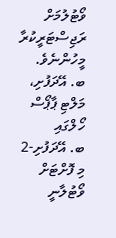ވޯޓުލުމަށް ރަޖިސްޓަރީކުރާ މީހުންނެވެ.
ބ. އޭދަފުށި،
މަލްޓި ޕާޕޯސް ހޯލްގައި
ބ. އޭދަފުށި-2
މި ފޮށްޓަށް ވޯޓުލާނީ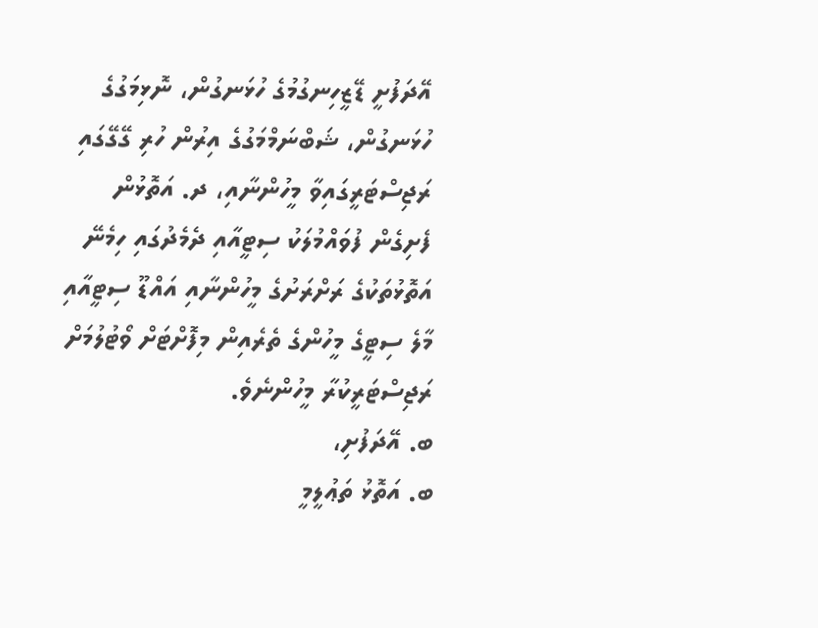އޭދަފުށީ ޑޭޒީހިނގުމުގެ ހުޅަނގުން، ނޮޅިމަގުގެ ހުޅަނގުން، ޝަބްނަމްމަގުގެ އިރުން ހުރި ގޭގޭގައި ރަޖިސްޓަރީގައިވާ މީހުންނާއި، ދ. އަތޮޅުން ފެށިގެން ފުވައްމުލަކު ސިޓީއާއި ދެމެދުގައި ހިމެނޭ އަތޮޅުތަކުގެ ރަށްރަށުގެ މީހުންނާއި އައްޑޫ ސިޓީއާއި މާލެ ސިޓީގެ މީހުންގެ ތެރެއިން މިފޮށްޓަށް ވޯޓުލުމަށް ރަޖިސްޓަރީކުރާ މީހުންނެވެ.
ބ. އޭދަފުށި،
ބ. އަތޮޅު ތަޢުލީމީ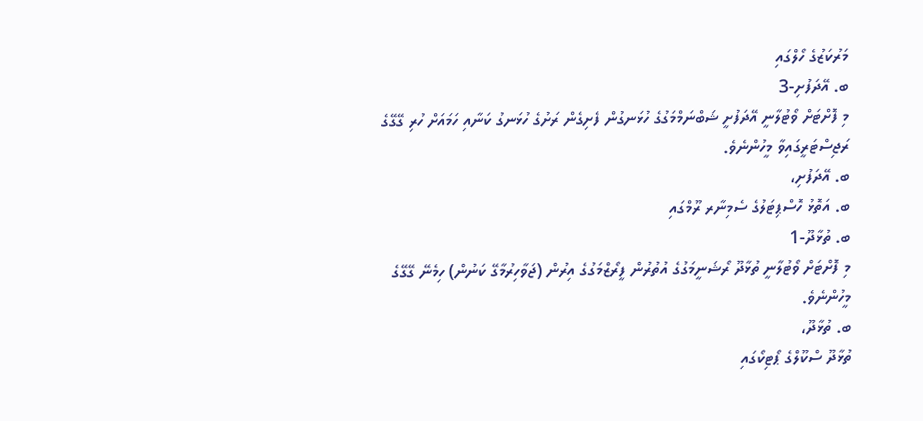މަރުކަޒުގެ ހޯލްގައި
ބ. އޭދަފުށި-3
މި ފޮށްޓަށް ވޯޓުލާނީ އޭދަފުށީ ޝަބްނަމްމަގުގެ ހުޅަނގުން ފެށިގެން ރަށުގެ ހުޅަނގު ކަނާއި ހަމައަށް ހުރި ގޭގޭގެ ރަޖިސްޓަރީގައިވާ މީހުންނެވެ.
ބ. އޭދަފުށި،
ބ. އަތޮޅު ހޮސްޕިޓަލުގެ ސެމިނާރ ރޫމްގައި
ބ. ތުޅާދޫ-1
މި ފޮށްޓަށް ވޯޓުލާނީ ތުޅާދޫ ރޯޝަނީމަގުގެ އުތުރުން ފީރޯޒްމަގުގެ އިރުން (ޖަވާހިރުމާގޭ ކަނުން) ހިމެނޭ ގޭގޭގެ މީހުންނެވެ.
ބ. ތުޅާދޫ،
ތުޅާދޫ ސްކޫލްގެ ޕޯޓިކޯގައި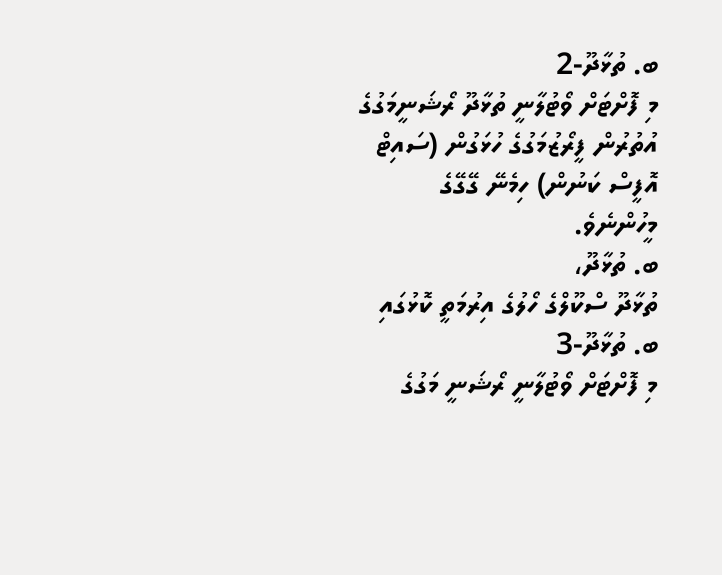ބ. ތުޅާދޫ-2
މި ފޮށްޓަށް ވޯޓުލާނީ ތުޅާދޫ ރޯޝަނީމަގުގެ އުތުރުން ފީރޯޒުމަގުގެ ހުޅަގުން (ސައިޓް އޮފީސް ކަނުން) ހިމެނޭ ގޭގޭގެ  މީހުންނެވެ.
ބ. ތުޅާދޫ،
ތުޅާދޫ ސްކޫލްގެ ހޯލުގެ އިރުމަތީ ކޮޅުގައި
ބ. ތުޅާދޫ-3
މި ފޮށްޓަށް ވޯޓުލާނީ ރޯޝަނީ މަގުގެ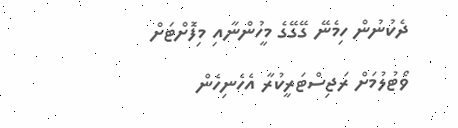ދެކުނުން ހިމެނޭ ގޭގޭގެ މީހުންނާއި މިފޮށްޓަށް ވޯޓުލުމަށް ރަޖިސްޓަރީކުރާ އެހެނިހެން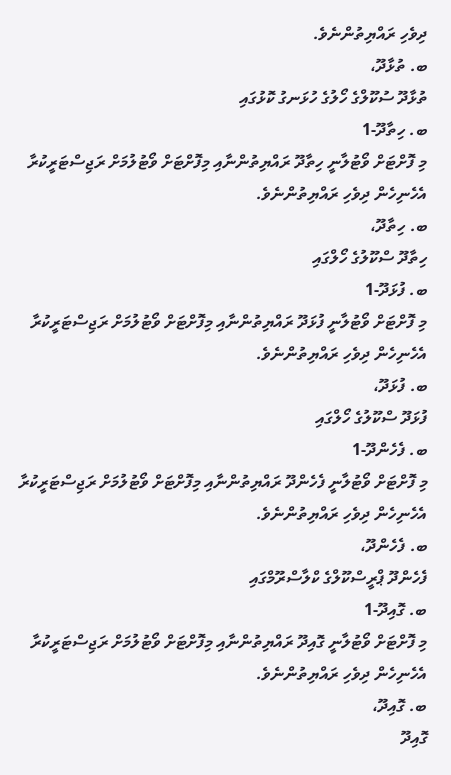ދިވެހި ރައްޔިތުންނެވެ.
ބ. ތުޅާދޫ،
ތުޅާދޫ ސުކޫލްގެ ހޯލުގެ ހުޅަނގު ކޮޅުގައި
ބ. ހިތާދޫ-1
މި ފޮށްޓަށް ވޯޓުލާނީ ހިތާދޫ ރައްޔިތުންނާއި މިފޮށްޓަށް ވޯޓުލުމަށް ރަޖިސްޓަރީކުރާ އެހެނިހެން ދިވެހި ރައްޔިތުންނެވެ.
ބ. ހިތާދޫ،
ހިތާދޫ ސްކޫލުގެ ހޯލްގައި
ބ. ފުޅަދޫ-1
މި ފޮށްޓަށް ވޯޓުލާނީ ފުޅަދޫ ރައްޔިތުންނާއި މިފޮށްޓަށް ވޯޓުލުމަށް ރަޖިސްޓަރީކުރާ އެހެނިހެން ދިވެހި ރައްޔިތުންނެވެ.
ބ. ފުޅަދޫ،
ފުޅަދޫ ސްކޫލުގެ ހޯލްގައި
ބ. ފެހެންދޫ-1
މި ފޮށްޓަށް ވޯޓުލާނީ ފެހެންދޫ ރައްޔިތުންނާއި މިފޮށްޓަށް ވޯޓުލުމަށް ރަޖިސްޓަރީކުރާ އެހެނިހެން ދިވެހި ރައްޔިތުންނެވެ.
ބ. ފެހެންދޫ،
ފެހެންދޫ ޕްރީސްކޫލްގެ ކްލާސްރޫމްގައި
ބ. ގޮއިދޫ-1
މި ފޮށްޓަށް ވޯޓުލާނީ ގޮއިދޫ ރައްޔިތުންނާއި މިފޮށްޓަށް ވޯޓުލުމަށް ރަޖިސްޓަރީކުރާ އެހެނިހެން ދިވެހި ރައްޔިތުންނެވެ.
ބ. ގޮއިދޫ،
ގޮއިދޫ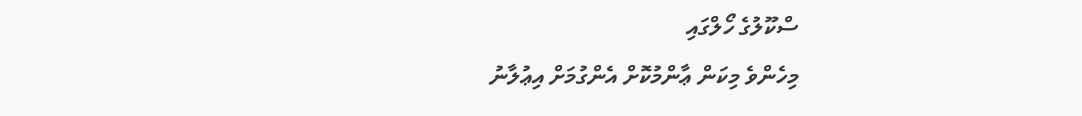ސްކޫލުގެ ހޯލްގައި
މިހެންވެ މިކަން ޢާންމުކޮށް އެންގުމަށް އިޢުލާނު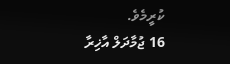ކުރީމެވެ.
16 ޖުމާދަލް އާޚިރާ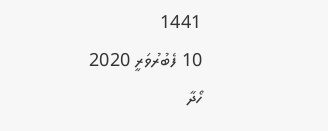1441
10 ފެބުރުވަރީ 2020
ހޯދާ